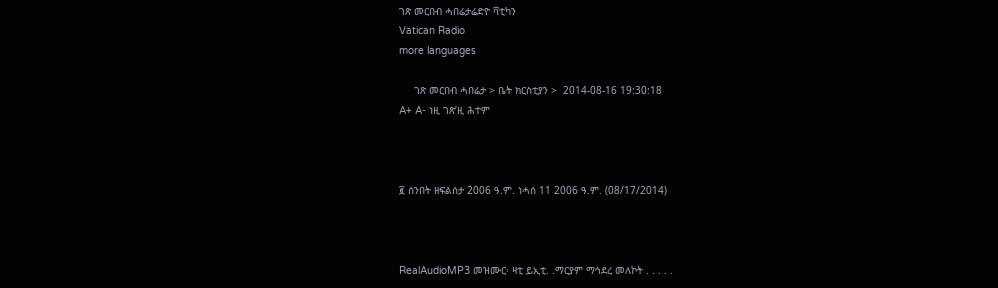ገጽ መርበብ ሓበሬታሬድዮ ቫቲካን
Vatican Radio
more languages

     ገጽ መርበብ ሓበሬታ > ቤት ክርስቲያን >  2014-08-16 19:30:18
A+ A- ነዚ ገጽ’ዚ ሕተም



፪ ሰንበት ዘፍልሰታ 2006 ዓ.ም. ነሓሰ 11 2006 ዓ.ም. (08/17/2014)



RealAudioMP3 መዝሙር፡ ዛቲ ይኢቲ. .ማርያም ማኅደረ መለኮት . . . . .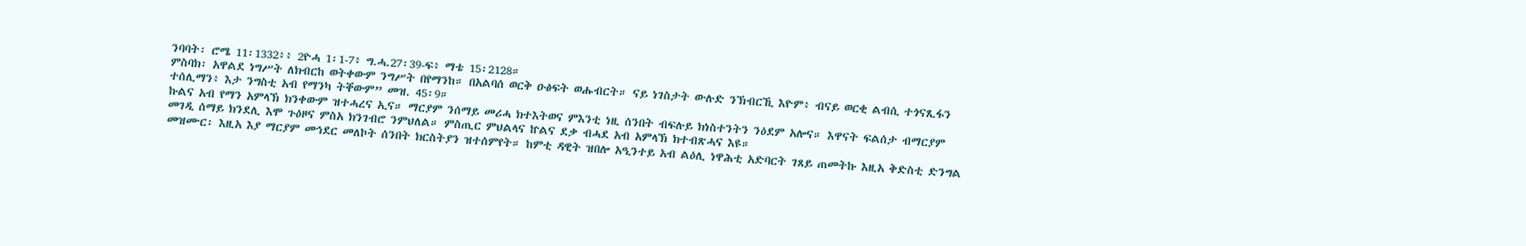ንባባት፡ ሮሜ 11፡1332፥፥ 2ዮሓ 1፡1-7፥ ግ.ሓ.27፡39-ፍ፥ ማቴ 15፡2128።
ምስባክ፡ አዋልደ ነግሥት ለክብርከ ወትቀውም ንግሥት በየማንከ። በአልባሰ ወርቅ ዑፅፍት ወሑብርት። ናይ ነገስታት ውሉድ ንኽብርኺ እዮም፥ ብናይ ወርቂ ልብሲ ተጎናጺፋን ተሰሊማን፥ እታ ንግስቲ አብ የማንካ ትቐውም” መዝ. 45፡9።
ኩልና አብ የማን አምላኽ ክንቀውም ዝተሓረና ኢና። ማርያም ንሰማይ መሪሓ ክተእትወና ምእንቲ ነዚ ሰንበት ብፍሉይ ክነስተንትን ንዕደም አሎና። እዋናት ፍልሰታ ብማርያም መገዲ ሰማይ ክንደሊ እሞ ጉዕዞና ምስአ ክንገብሮ ንምህለል። ምስጢር ምህልላና ኵልና ደቃ ብሓደ አብ አምላኽ ክተብጽሓና እዩ።
መዝሙር፡ እዚአ እያ ማርያም መኅደር መለኮት ሰንበት ክርስትያን ዝተሰምየት። ከምቲ ዳዊት ዝበሎ አዒንተይ አብ ልዕሊ ነዋሕቲ አድባርት ገጸይ ጠመትኩ እዚአ ቅድስቲ ድንግል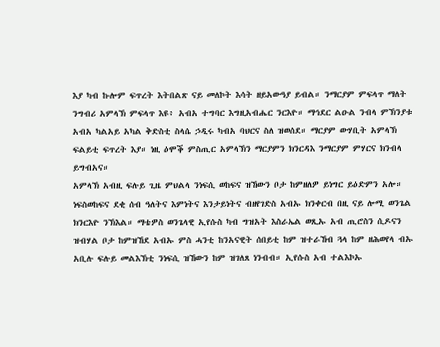እያ ካብ ኩሎም ፍጥረት እትበልጽ ናይ መለኮት እሳት ዘይአውዓያ ይብል። ንማርያም ምፍላጥ ማለት ንግብሪ አምላኽ ምፍላጥ እዩ፥ አብአ ተግባር እግዚአብሔር ንርእዮ። ማኅደር ልዑል ንብላ ምኽንያቱ አብአ ካልአይ አካል ቅድስቲ ስላሴ ኃዲሩ ካብአ ባህርና ስለ ዝወሰደ። ማርያም ውሃቢት አምላኽ ፍልይቲ ፍጥረት እያ። ነዚ ዕሞቕ ምስጢር አምላኽን ማርያምን ክንርዳእ ንማርያም ምሃርና ክንብላ ይግብአና።
አምላኽ አብዚ ፍሉይ ጊዜ ምህልላ ንነፍሲ ወከፍና ዝኸውን ቦታ ከምዘለዎ ይነግር ይዕድምን አሎ። ነፍስወከፍና ደቂ ሰብ ዓለትና እምነትና እንታይነትና ብዘየገድስ አብኡ ክንቀርብ በዚ ናይ ሎሚ ወንጌል ክንርእዮ ንኽእል። ማቴዎስ ወንጌላዊ ኢየሱስ ካብ ግዝአት እስራኤል ወጺኡ አብ ጢሮስን ሲዶናን ዝብሃል ቦታ ከምዝኸደ አብኡ ምስ ሓንቲ ከንአናዊት ሰበይቲ ከም ዝተራኸብ ጓላ ከም ዘሕወየላ ብኡ አቢሉ ፍሉይ መልእኽቲ ንነፍሲ ዝኸውን ከም ዝገለጸ ነንብብ። ኢየሱስ አብ ተልእኮኡ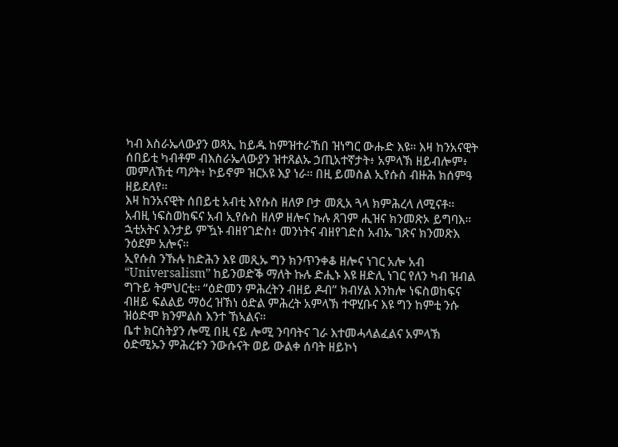ካብ እስራኤላውያን ወጻኢ ከይዱ ከምዝተራኸበ ዝነግር ውሑድ እዩ። እዛ ከንአናዊት ሰበይቲ ካብቶም ብእስራኤላውያን ዝተጸልኡ ኃጢአተኛታት፥ አምላኽ ዘይብሎም፥ መምለኽቲ ጣዖት፥ ኮይኖም ዝርአዩ እያ ነራ። በዚ ይመስል ኢየሱስ ብዙሕ ክሰምዓ ዘይደለየ።
እዛ ከንአናዊት ሰበይቲ አብቲ እየሱስ ዘለዎ ቦታ መጺአ ጓላ ክምሕረላ ለሚናቶ። አብዚ ነፍስወከፍና አብ ኢየሱስ ዘለዎ ዘሎና ኩሉ ጸገም ሒዝና ክንመጽኦ ይግባእ። ኋቲአትና እንታይ ምዃኑ ብዘየገድስ፥ መንነትና ብዘየገድስ አብኡ ገጽና ክንመጽእ ንዕደም አሎና።
ኢየሱስ ንኹሉ ከድሕን እዩ መጺኡ ግን ክንጥንቀቆ ዘሎና ነገር አሎ አብ “Universalism” ከይንወድቕ ማለት ኩሉ ድሒኑ እዩ ዘድሊ ነገር የለን ካብ ዝብል ግጉይ ትምህርቲ። “ዕድመን ምሕረትን ብዘይ ዶብ” ክብሃል እንከሎ ነፍስወከፍና ብዘይ ፍልልይ ማዕረ ዝኽነ ዕድል ምሕረት አምላኽ ተዋሂቡና እዩ ግን ከምቲ ንሱ ዝዕድሞ ክንምልስ እንተ ኸኣልና።
ቤተ ክርስትያን ሎሚ በዚ ናይ ሎሚ ንባባትና ገራ እተመሓላልፈልና አምላኽ ዕድሚኡን ምሕረቱን ንውሱናት ወይ ውልቀ ሰባት ዘይኮነ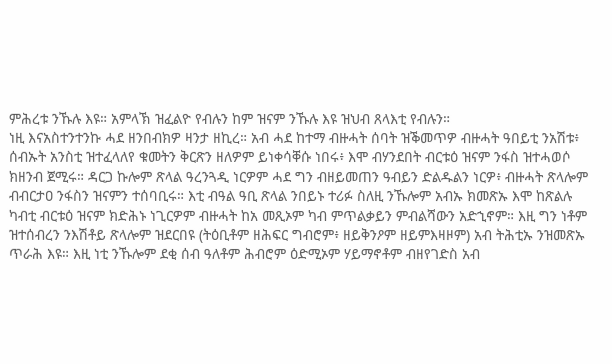ምሕረቱ ንኹሉ እዩ። አምላኽ ዝፈልዮ የብሉን ከም ዝናም ንኹሉ እዩ ዝህብ ጸላእቲ የብሉን።
ነዚ እናአስተንተንኩ ሓደ ዘንበብክዎ ዛንታ ዘኪረ። አብ ሓደ ከተማ ብዙሓት ሰባት ዝቕመጥዎ ብዙሓት ዓበይቲ ንአሽቱ፥ ሰብኡት አንስቲ ዝተፈላለየ ቁመትን ቅርጽን ዘለዎም ይነቀሳቐሱ ነበሩ፥ እሞ ብሃንደበት ብርቱዕ ዝናም ንፋስ ዝተሓወሶ ክዘንብ ጀሚሩ። ዳርጋ ኩሎም ጽላል ዓረንጓዲ ነርዎም ሓደ ግን ብዘይመጠን ዓብይን ድልዱልን ነርዎ፥ ብዙሓት ጽላሎም ብብርታዐ ንፋስን ዝናምን ተሰባቢሩ። እቲ ብዓል ዓቢ ጽላል ንበይኑ ተሪፉ ስለዚ ንኹሎም አብኡ ክመጽኡ እሞ ከጽልሉ ካብቲ ብርቱዕ ዝናም ክድሕኑ ነጊርዎም ብዙሓት ከአ መጺኦም ካብ ምጥልቃይን ምብልሻውን አድኂኖም። እዚ ግን ነቶም ዝተሰብረን ንእሽቶይ ጽላሎም ዝደርበዩ (ትዕቢቶም ዘሕፍር ግብሮም፥ ዘይቅንዖም ዘይምእዛዞም) አብ ትሕቲኡ ንዝመጽኡ ጥራሕ እዩ። እዚ ነቲ ንኹሎም ደቂ ሰብ ዓለቶም ሕብሮም ዕድሚኦም ሃይማኖቶም ብዘየገድስ አብ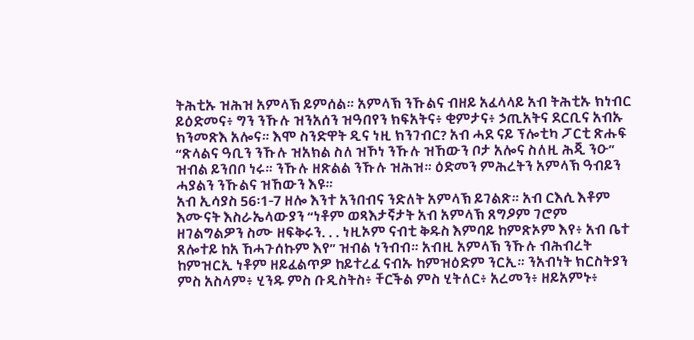ትሕቲኡ ዝሕዝ አምላኽ ይምሰል። አምላኽ ንኹልና ብዘይ አፈላላይ አብ ትሕቲኡ ክነብር ይዕድመና፥ ግን ንኹሉ ዝንአሰን ዝዓበየን ክፍአትና፥ ቂምታና፥ ኃጢአትና ደርቢና አብኡ ክንመጽእ አሎና። እሞ ስንድዋት ዲና ነዚ ክንገብር? አብ ሓደ ናይ ፕሎቲካ ፓርቲ ጽሑፍ “ጽላልና ዓቢን ንኹሉ ዝአክል ስለ ዝኾነ ንኹሉ ዝኸውን ቦታ አሎና ስለዚ ሕጂ ንዑ” ዝብል ይንበቦ ነሩ። ንኹሉ ዘጽልል ንኹሉ ዝሕዝ። ዕድመን ምሕረትን አምላኽ ዓብይን ሓያልን ንኹልና ዝኸውን እዩ።
አብ ኢሳያስ 56፡1-7 ዘሎ እንተ አንበብና ንድለት አምላኽ ይገልጽ። አብ ርእሲ እቶም እሙናት እስራኤላውያን “ነቶም ወጻእታኛታት አብ አምላኽ ጸግዖም ገሮም ዘገልግልዎን ስሙ ዘፍቅሩን. . . ነዚኦም ናብቲ ቅዱስ እምባይ ከምጽኦም እየ፥ አብ ቤተ ጸሎተይ ከአ ኸሓጉሰኩም እየ” ዝብል ነንብብ። አብዚ አምላኽ ንኹሉ ብሕብረት ከምዝርኢ ነቶም ዘይፈልጥዎ ከይተረፈ ናብኡ ከምዝዕድም ንርኢ። ንአብነት ክርስትያን ምስ አስላም፥ ሂንዱ ምስ ቡዲስትስ፥ ቸርችል ምስ ሂትለር፥ አረመን፥ ዘይአምኑ፥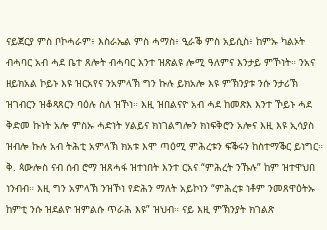ናይጀርያ ምስ ቦኮሓራም፥ እስራኤል ምስ ሓማስ፥ ዒራቕ ምስ አይሲስ፥ ከምኡ ካልኦት ብሓባር አብ ሓደ ቤተ ጸሎት ብሓባር እንተ ዝጽልዩ ሎሚ ዓለምና እንታይ ምኾነት። ንአና ዘይክአል ኮይኑ እዩ ዝርአየና ንአምላኽ ግን ኩሉ ይክአሎ እዩ ምኽንያቱ ንሱ ንታሪኽ ዝገብርን ዝቆጻጸርን ባዕሉ ስለ ዝኾነ። እዚ ዝበልናዮ አብ ሓደ ከመጽእ እንተ ኾይኑ ሓደ ቅድመ ኩነት አሎ ምስኡ ሓድነት ሃልይና ክነገልግሎን ክነፍቅሮን አሎና እዚ እዩ ኢሳያስ ዝብሎ ኩሉ አብ ትሕቲ አምላኽ ክአቱ እሞ ጣዕሚ ምሕረቱን ፍቕሩን ከስተማቕር ይነግር።
ቅ. ጳውሎስ ናብ ሰብ ሮማ ዝጸሓፋ ዝተነበት እንተ ርአና “ምሕረት ንኹሉ” ከም ዝተዋህበ ነንብብ። እዚ ግን አምላኽ ንዝኾነ የድሕን ማለት አይኮነን “ምሕረቱ ነቶም ንመጸዋዕትኡ ከምቲ ንሱ ዝደልዮ ዝምልሱ ጥራሕ እዩ” ዝህብ። ናይ እዚ ምኽንያት ክገልጽ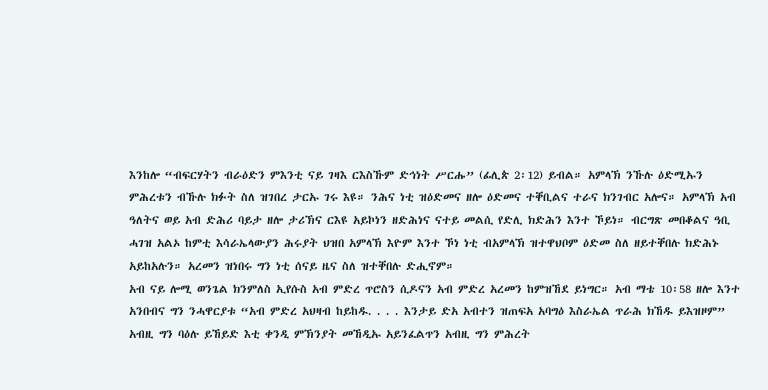እንከሎ “ብፍርሃትን ብራዕድን ምእንቲ ናይ ገዛእ ርእስኹም ድኅነት ሥርሑ” (ፊሊጵ 2፡12) ይብል። አምላኽ ንኹሉ ዕድሚኡን ምሕረቱን ብኹሉ ክፉት ስለ ዝገበረ ታርኡ ገሩ እዩ። ንሕና ነቲ ዝዕድመና ዘሎ ዕድመና ተቐቢልና ተራና ክንገብር አሎና። አምላኽ አብ ዓለትና ወይ አብ ድሕሪ ባይታ ዘሎ ታሪኽና ርእዩ አይኮነን ዘድሕነና ናተይ መልሲ የድሊ ክድሕን እንተ ኾይነ። ብርግጽ መበቆልና ዓቢ ሓገዝ አልኦ ከምቲ እሳራኤላውያን ሕሩያት ህዝበ አምላኽ እዮም እንተ ኾነ ነቲ ብአምላኽ ዝተዋህቦም ዕድመ ስለ ዘይተቐበሉ ክድሕኑ አይከአሉን። አረመን ዝነበሩ ግን ነቲ ሰናይ ዜና ስለ ዝተቐበሉ ድሒኖም።
አብ ናይ ሎሚ ወንጌል ክንምለስ ኢየሱስ አብ ምድረ ጥሮስን ሲዶናን አብ ምድረ አረመን ከምዝኸደ ይነግር። አብ ማቴ 10፡58 ዘሎ እንተ አንበብና ግን ንሓዋርያቱ “አብ ምድረ አህዛብ ከይከዱ. . . . እንታይ ድአ አብተን ዝጠፍአ አባግዕ እስራኤል ጥራሕ ክኸዱ ይእዝዞም” አብዚ ግን ባዕሉ ይኸይድ እቲ ቀንዲ ምኽንያት መኸዲኡ አይንፈልጥን አብዚ ግን ምሕረት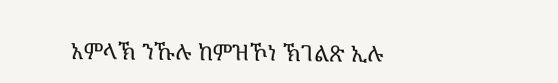አምላኽ ንኹሉ ከምዝኾነ ኽገልጽ ኢሉ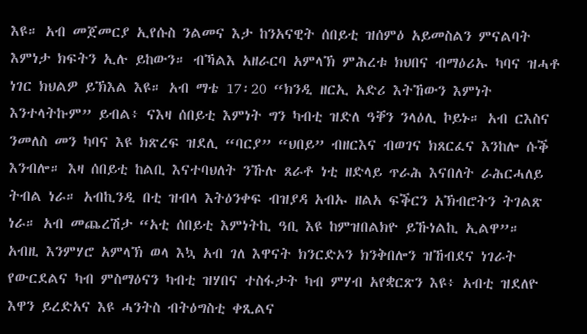እዩ። አብ መጀመርያ ኢየሱስ ንልመና እታ ከንአናዊት ሰበይቲ ዝሰምዕ አይመስልን ምናልባት እምነታ ክፍትን ኢሉ ይከውን። ብኻልእ አዘራርባ አምላኽ ምሕረቱ ክህበና ብማዕሪኡ ካባና ዝሓቶ ነገር ክህልዎ ይኽእል እዩ። አብ ማቴ 17፡20 “ክንዲ ዘርኢ አድሪ እትኸውን እምነት እንተላትኩም” ይብል፥ ናእዛ ሰበይቲ እምነት ግን ካብቲ ዝድለ ዓቐን ንላዕሊ ኮይኑ። አብ ርእስና ንመለስ መን ካባና እዩ ክጽረፍ ዝደሊ “ባርያ” “ህበይ” ብዘርእና ብወገና ክጸርፈና እንከሎ ሱቕ እንብሎ። እዛ ሰበይቲ ከልቢ እናተባህለት ንኹሉ ጸራቶ ነቲ ዘድላይ ጥራሕ እናበለት ራሕርሓለይ ትብል ነራ። አብኪንዲ በቲ ዝብላ እትዕንቀፍ ብዝያዳ አብኡ ዘልአ ፍቕርን አኽብሮትን ትገልጽ ነራ። አብ መጨረሽታ “አቲ ሰበይቲ እምነትኪ ዓቢ እዩ ከምዝበልክዮ ይኹነልኪ ኢልዋ”።
አብዚ እንምሃሮ አምላኽ ወላ እኳ አብ ገለ እዋናት ክንርድኦን ክንቅበሎን ዝኸብደና ነገራት የውርደልና ካብ ምስማዕናን ካብቲ ዝሃበና ተስፋታት ካብ ምሃብ አየቋርጽን እዩ፥ አብቲ ዝደለዮ እዋን ይረድአና እዩ ሓንትስ ብትዕግስቲ ቀጺልና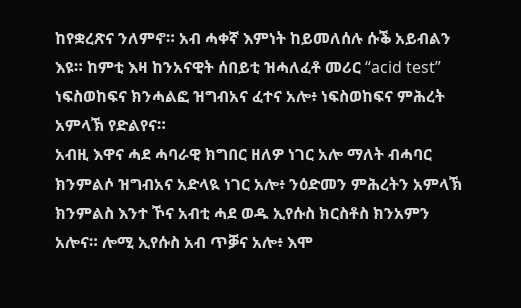ከየቋረጽና ንለምኖ። አብ ሓቀኛ እምነት ከይመለሰሉ ሱቕ አይብልን እዩ። ከምቲ እዛ ከንአናዊት ሰበይቲ ዝሓለፈቶ መሪር “acid test” ነፍስወከፍና ክንሓልፎ ዝግብአና ፈተና አሎ፥ ነፍስወከፍና ምሕረት አምላኽ የድልየና።
አብዚ እዋና ሓደ ሓባራዊ ክግበር ዘለዎ ነገር አሎ ማለት ብሓባር ክንምልሶ ዝግብአና አድላዪ ነገር አሎ፥ ንዕድመን ምሕረትን አምላኽ ክንምልስ እንተ ኾና አብቲ ሓደ ወዱ ኢየሱስ ክርስቶስ ክንአምን አሎና። ሎሚ ኢየሱስ አብ ጥቓና አሎ፥ እሞ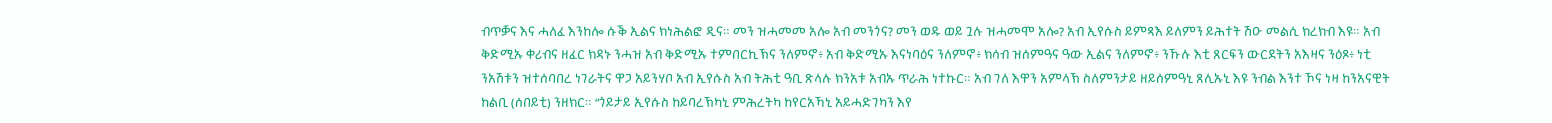ብጥቓና እና ሓለፈ እንከሎ ሱቕ ኢልና ክነሕልፎ ዲና። መን ዝሓመመ አሎ አብ መንጎና? መን ወዱ ወይ ጓሉ ዝሓመሞ አሎ? አብ ኢየሱስ ይምጻእ ይለምን ይሕተት ሽዑ መልሲ ክረክብ እዩ። አብ ቅድሚኡ ቀሪብና ዘፈር ክዳኑ ንሓዝ አብ ቅድሚኡ ተምበርኪኽና ንለምኖ፥ አብ ቅድሚኡ እናነባዕና ንለምኖ፥ ክሳብ ዝሰምዓና ዓው ኢልና ንለምኖ፥ ንኹሉ እቲ ጸርፍን ውርደትን አእዛና ንዕጾ፥ ነቲ ንአሽቱን ዝተሰባበረ ነገራትና ዋጋ አይንሃቦ አብ ኢየሱስ አብ ትሕቲ ዓቢ ጽላሉ ክንአቱ አብኡ ጥራሕ ነተኩር። አብ ገለ እዋን አምላኽ ስለምንታይ ዘይሰምዓኒ ጸሊኡኒ እዩ ንብል እንተ ኾና ነዛ ከንአናዊት ከልቢ (ሰበይቲ) ንዘክር። “ጎይታይ ኢየሱስ ከይባረኽካኒ ምሕረትካ ከየርአኻኒ አይሓድገካን እየ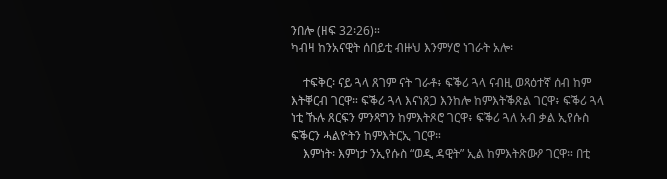ንበሎ (ዘፍ 32፡26)።
ካብዛ ከንአናዊት ሰበይቲ ብዙህ እንምሃሮ ነገራት አሎ፡

    ተፍቅር፡ ናይ ጓላ ጸገም ናት ገራቶ፥ ፍቕሪ ጓላ ናብዚ ወጻዕተኛ ሰብ ከም እትቐርብ ገርዋ። ፍቕሪ ጓላ እናነጸጋ እንከሎ ከምእትቕጽል ገርዋ፥ ፍቕሪ ጓላ ነቲ ኹሉ ጸርፍን ምንጻግን ከምእትጾሮ ገርዋ፥ ፍቕሪ ጓለ አብ ቃል ኢየሱስ ፍቕርን ሓልዮትን ከምእትርኢ ገርዋ።
    እምነት፡ እምነታ ንኢየሱስ “ወዲ ዳዊት” ኢል ከምእትጽውዖ ገርዋ። በቲ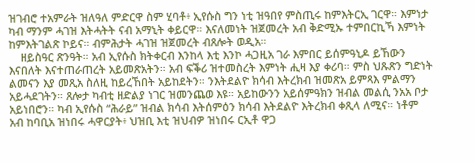ዝገብሮ ተአምራት ዝለዓለ ምድርዋ ስም ሂባቶ፥ ኢየሱስ ግን ነቲ ዝዓበየ ምስጢሩ ከምእትርኢ ገርዋ። እምነታ ካብ ማንም ሓገዝ እትሓትት ናብ አማኒት ቀይርዋ። እናለመነት ዝጀመረት አብ ቅድሚኡ ተምበርኪኻ እምነት ከምእትገልጽ ኮይና። ብምሕታት ሓገዝ ዝጀመረት ብጸሎት ወዲአ።
    ዘይስዓር ጽንዓት። አብ ኢየሱስ ክትቀርብ እንከላ እቲ እንኮ ሓጋዚአ ገራ እምበር ይሰምዓኒዶ ይኸውን እናበለት እናተጠራጠረት አይመጽአትን። አብ ፍቕሪ ዝተመስረት እምነት ሒዛ እያ ቀሪባ። ምስ ህጹጽን ግድነት ልመናን እያ መጺአ ስለዚ ከይረኸበት አይከደትን። ንእትደልዮ ክሳብ እትረክብ ዝመጽአ ይምጻእ ምልማን አይሓደገትን። ጸሎታ ካብቲ ዘድልያ ነገር ዝመንጨወ እዩ። አይከውንን አይሰምዓክን ዝብል መልሲ ንአአ ቦታ አይነበሮን። ካብ ኢየሱስ “ሕራይ” ዝብል ክሳብ እትሰምዕን ክሳብ እትደልዮ እትረክብ ቀጺላ ለሚና። ነቶም አብ ከባቢአ ዝነበሩ ሓዋርያት፥ ህዝቢ እቲ ዝህብዎ ዝነበሩ ርኢቶ ዋጋ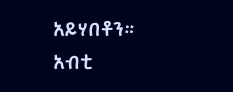አይሃበቶን። አብቲ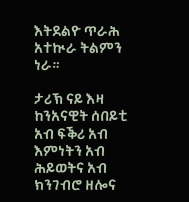እትደልዮ ጥራሕ አተኲራ ትልምን ነራ።

ታሪኽ ናይ እዛ ከንአናዊት ሰበይቲ አብ ፍቕሪ አብ እምነትን አብ ሕይወትና አብ ክንገብሮ ዘሎና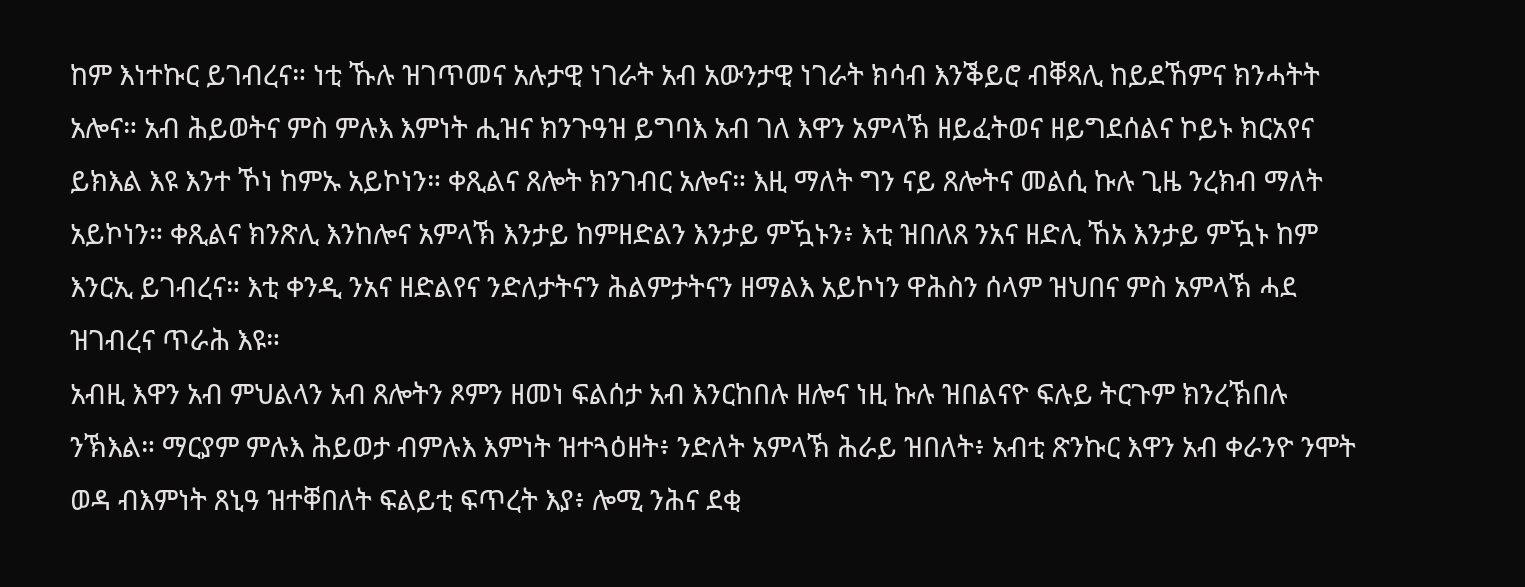ከም እነተኩር ይገብረና። ነቲ ኹሉ ዝገጥመና አሉታዊ ነገራት አብ አውንታዊ ነገራት ክሳብ እንቕይሮ ብቐጻሊ ከይደኸምና ክንሓትት አሎና። አብ ሕይወትና ምስ ምሉእ እምነት ሒዝና ክንጉዓዝ ይግባእ አብ ገለ እዋን አምላኽ ዘይፈትወና ዘይግደሰልና ኮይኑ ክርአየና ይክእል እዩ እንተ ኾነ ከምኡ አይኮነን። ቀጺልና ጸሎት ክንገብር አሎና። እዚ ማለት ግን ናይ ጸሎትና መልሲ ኩሉ ጊዜ ንረክብ ማለት አይኮነን። ቀጺልና ክንጽሊ እንከሎና አምላኽ እንታይ ከምዘድልን እንታይ ምዃኑን፥ እቲ ዝበለጸ ንአና ዘድሊ ኸአ እንታይ ምዃኑ ከም እንርኢ ይገብረና። እቲ ቀንዲ ንአና ዘድልየና ንድለታትናን ሕልምታትናን ዘማልእ አይኮነን ዋሕስን ሰላም ዝህበና ምስ አምላኽ ሓደ ዝገብረና ጥራሕ እዩ።
አብዚ እዋን አብ ምህልላን አብ ጸሎትን ጾምን ዘመነ ፍልሰታ አብ እንርከበሉ ዘሎና ነዚ ኩሉ ዝበልናዮ ፍሉይ ትርጉም ክንረኽበሉ ንኽእል። ማርያም ምሉእ ሕይወታ ብምሉእ እምነት ዝተጓዕዘት፥ ንድለት አምላኽ ሕራይ ዝበለት፥ አብቲ ጽንኩር እዋን አብ ቀራንዮ ንሞት ወዳ ብእምነት ጸኒዓ ዝተቐበለት ፍልይቲ ፍጥረት እያ፥ ሎሚ ንሕና ደቂ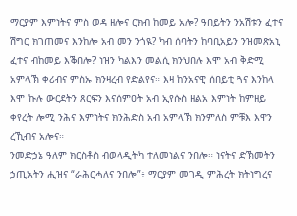ማርያም እምነትና ምስ ወዳ ዘሎና ርክብ ከመይ አሎ? ዓበይትን ንአሽቱን ፈተና ሽግር ክገጠመና እንከሎ አብ መን ንጎዪ? ካብ ሰባትን ከባቢአይን ንዝመጽአኒ ፈተና ብከመይ እቕበሎ? ነዝን ካልእን መልሲ ክንህበሉ እሞ አብ ቅድሚ አምላኽ ቀሪብና ምስኡ ክንዛረብ የድልየና። እዛ ከንአናዊ ሰበይቲ ጓና እንከላ እሞ ኩሉ ውርደትን ጸርፍን እናሰምዐት አብ ኢየሱስ ዘልአ እምነት ከምዘይ ቀየረት ሎሚ ንሕና እምነትና ክንሕድስ አብ አምላኽ ክንምለስ ምቹእ እዋን ረኺብና አሎና።
ንመድኃኔ ዓለም ክርስቶስ ብወላዲትካ ተለመነልና ንበሎ። ነናትና ድኽመትን ኃጢአትን ሒዝና “ራሕርሓለና ንበሎ”፥ ማርያም መገዲ ምሕረት ክትነግረና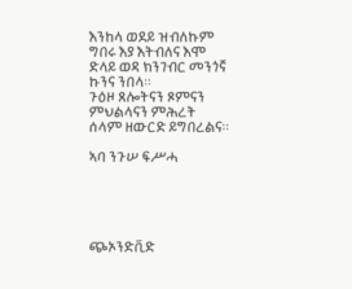እንከላ ወደይ ዝብለኩም ግበሩ እያ እትብለና እሞ ድላይ ወዳ ክንገብር መንጎኛ ኩንና ንበላ።
ጉዕዞ ጸሎትናን ጾምናን ምህልላናን ምሕረት ሰላም ዘውርድ ይግበረልና።

ኣባ ንጉሠ ፍሥሓ





ጭኦንድቪድ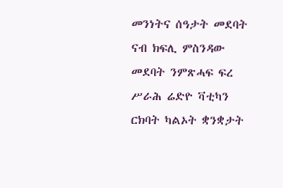መንነትና ሰዓታት መደባት ናብ ክፍሊ ምስንዳው መደባት ንምጽሓፍ ፍረ ሥራሕ ሬድዮ ቫቲካን ርክባት ካልኦት ቋንቋታት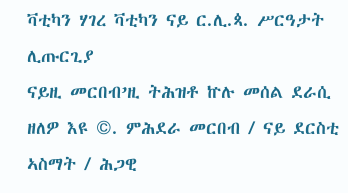ቫቲካን ሃገረ ቫቲካን ናይ ር.ሊ.ጳ. ሥርዓታት ሊጡርጊያ
ናይዚ መርበብ’ዚ ትሕዝቶ ኵሉ መሰል ደራሲ ዘለዎ እዩ ©. ምሕደራ መርበብ / ናይ ደርስቲ ኣስማት / ሕጋዊ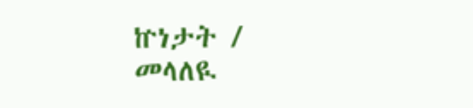ኵነታት / መላለዪ